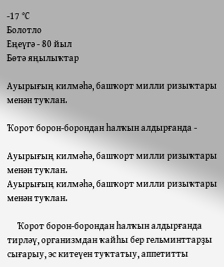-17 °С
Болотло
Еңеүгә - 80 йыл
Бөтә яңылыҡтар

Ауырығың килмәһә, башҡорт милли ризыҡтары менән туҡлан.

Ҡорот борон-борондан һалҡын алдырғанда -

Ауырығың килмәһә, башҡорт милли ризыҡтары менән туҡлан.
Ауырығың килмәһә, башҡорт милли ризыҡтары менән туҡлан.

     Ҡорот борон-борондан һалҡын алдырғанда тирләү, организмдан ҡайһы бер гельминттарҙы сығарыу, эс китеүен туҡтатыу, аппетитты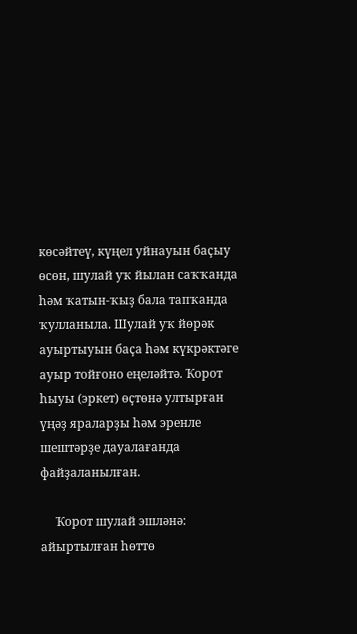көсәйтеү, күңел уйнауын баҫыу өсөн, шулай уҡ йылан саҡҡанда һәм ҡатын-ҡыҙ бала тапҡанда ҡулланыла. Шулай уҡ йөрәк ауыртыуын баҫа һәм күкрәктәге ауыр тойғоно еңеләйтә. Ҡорот һыуы (эркет) өҫтөнә ултырған үңәҙ яраларҙы һәм эренле шештәрҙе дауалағанда файҙаланылған.

     Ҡорот шулай эшләнә: айыртылған һөттө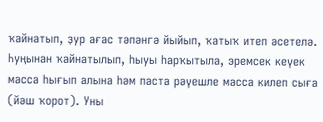ҡайнатып, ҙур ағас тәпәнгә йыйып, ҡатыҡ итеп әсетелә. Һуңынан ҡайнатылып, һыуы һарҡытыла, эремсек кеүек масса һығып алына һәм паста рәүешле масса килеп сыға (йәш ҡорот). Уны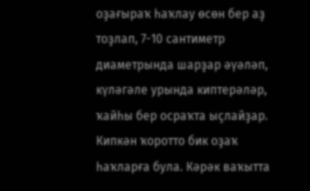оҙағыраҡ һаҡлау өсөн бер аҙ тоҙлап, 7-10 сантиметр диаметрында шарҙар әүәләп, күләгәле урында киптерәләр, ҡайһы бер осраҡта ыҫлайҙар. Кипкән ҡоротто бик оҙаҡ һаҡларға була. Кәрәк ваҡытта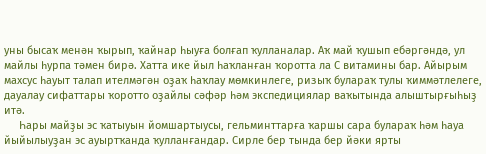уны бысаҡ менән ҡырып, ҡайнар һыуға болғап ҡулланалар. Аҡ май ҡушып ебәргәндә, ул майлы һурпа тәмен бирә. Хатта ике йыл һаҡланған ҡоротта ла С витамины бар. Айырым махсус һауыт талап ителмәгән оҙаҡ һаҡлау мөмкинлеге, ризыҡ булараҡ тулы ҡиммәтлелеге, дауалау сифаттары ҡоротто оҙайлы сәфәр һәм экспедициялар ваҡытында алыштырғыһыҙ итә.
     Һары майҙы эс ҡатыуын йомшартыусы, гельминттарға ҡаршы сара булараҡ һәм һауа йыйылыуҙан эс ауыртҡанда ҡулланғандар. Сирле бер тында бер йәки ярты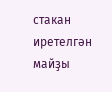стакан иретелгән майҙы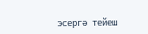эсергә тейеш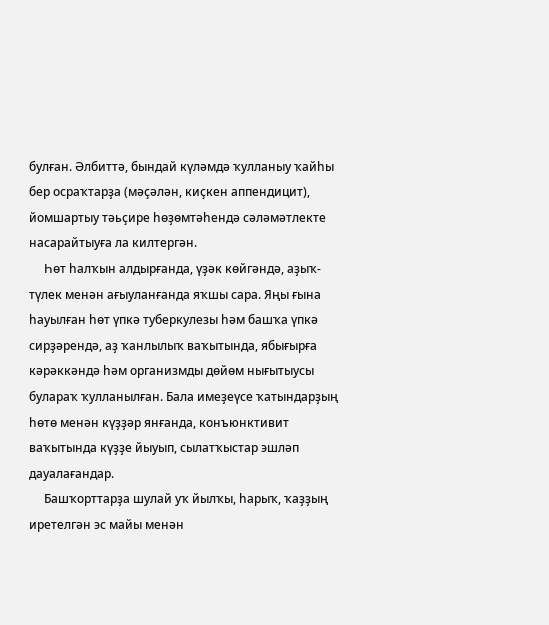булған. Әлбиттә, бындай күләмдә ҡулланыу ҡайһы бер осраҡтарҙа (мәҫәлән, киҫкен аппендицит), йомшартыу тәьҫире һөҙөмтәһендә сәләмәтлекте насарайтыуға ла килтергән.
     Һөт һалҡын алдырғанда, үҙәк көйгәндә, аҙыҡ-түлек менән ағыуланғанда яҡшы сара. Яңы ғына һауылған һөт үпкә туберкулезы һәм башҡа үпкә сирҙәрендә, аҙ ҡанлылыҡ ваҡытында, ябығырға кәрәккәндә һәм организмды дөйөм нығытыусы булараҡ ҡулланылған. Бала имеҙеүсе ҡатындарҙың һөтө менән күҙҙәр янғанда, конъюнктивит ваҡытында күҙҙе йыуып, сылатҡыстар эшләп дауалағандар.
     Башҡорттарҙа шулай уҡ йылҡы, һарыҡ, ҡаҙҙың иретелгән эс майы менән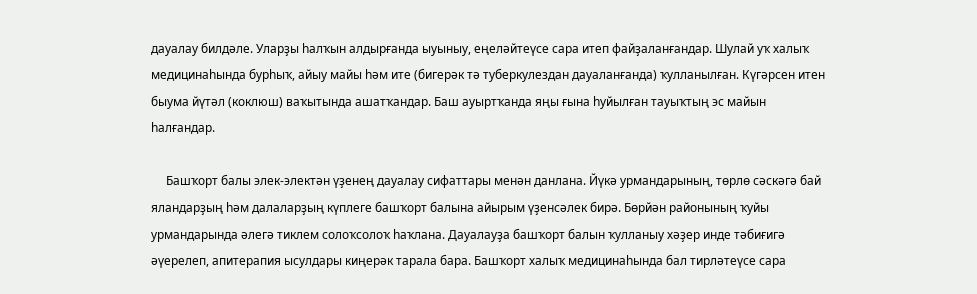дауалау билдәле. Уларҙы һалҡын алдырғанда ыуыныу, еңеләйтеүсе сара итеп файҙаланғандар. Шулай уҡ халыҡ медицинаһында бурһыҡ, айыу майы һәм ите (бигерәк тә туберкулездан дауаланғанда) ҡулланылған. Күгәрсен итен быума йүтәл (коклюш) ваҡытында ашатҡандар. Баш ауыртҡанда яңы ғына һуйылған тауыҡтың эс майын һалғандар.

     Башҡорт балы элек-электән үҙенең дауалау сифаттары менән данлана. Йүкә урмандарының, төрлө сәскәгә бай яландарҙың һәм далаларҙың күплеге башҡорт балына айырым үҙенсәлек бирә. Бөрйән районының ҡуйы урмандарында әлегә тиклем солоҡсолоҡ һаҡлана. Дауалауҙа башҡорт балын ҡулланыу хәҙер инде тәбиғигә әүерелеп, апитерапия ысулдары киңерәк тарала бара. Башҡорт халыҡ медицинаһында бал тирләтеүсе сара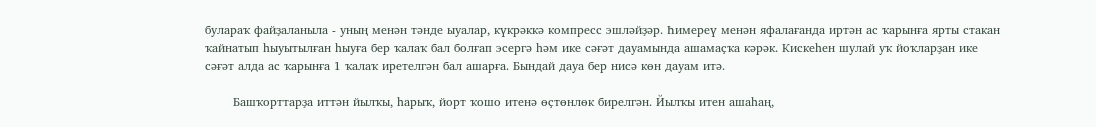булараҡ файҙаланыла - уның менән тәнде ыуалар, күкрәккә компресс эшләйҙәр. Һимереү менән яфалағанда иртән ас ҡарынға ярты стакан ҡайнатып һыуытылған һыуға бер ҡалаҡ бал болғап эсергә һәм ике сәғәт дауамында ашамаҫҡа кәрәк. Кискеһен шулай уҡ йоҡларҙан ике сәғәт алда ас ҡарынға 1 ҡалаҡ иретелгән бал ашарға. Бындай дауа бер нисә көн дауам итә.

       Башҡорттарҙа иттән йылҡы, һарыҡ, йорт ҡошо итенә өҫтөнлөк бирелгән. Йылҡы итен ашаһаң,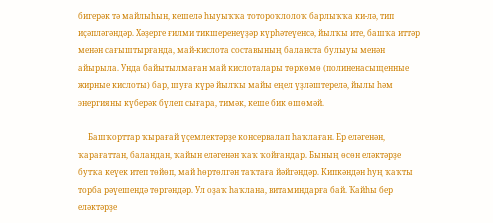бигерәк тә майлыһын, кешелә һыуыҡҡа тотороҡлолоҡ барлыҡҡа ки-лә, тип иҫәпләгәндәр. Хәҙерге ғилми тикшеренеүҙәр күрһәтеүенсә, йылҡы ите, башҡа иттәр менән сағыштырғанда, май-кислота составының баланста булыуы менән айырыла. Унда байытылмаған май кислоталары төркөмө (полиненасыщенные жирные кислоты) бар, шуға күрә йылҡы майы еңел үҙләштерелә, йылы һәм энергияны күберәк бүлеп сығара, тимәк, кеше бик өшөмәй.

     Башҡорттар ҡырағай үҫемлектәрҙе консервалап һаҡлаған. Ер еләгенән, ҡарағаттан, баландан, ҡайын еләгенән ҡаҡ ҡойғандар. Бының өсөн еләктәрҙе бутҡа кеүек итеп төйөп, май һөртөлгән таҡтаға йәйгәндәр. Кипкәндән һуң ҡаҡты торба рәүешендә төргәндәр. Ул оҙаҡ һаҡлана, витаминдарға бай. Ҡайһы бер еләктәрҙе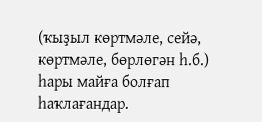(ҡыҙыл көртмәле, сейә, көртмәле, бөрлөгән һ.б.) һары майға болғап һаҡлағандар.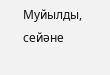Муйылды, сейәне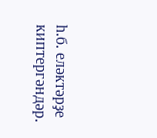һ.б. еләктәрҙе киптергәндәр.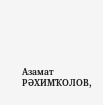Азамат РӘХИМҠОЛОВ,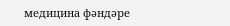медицина фәндәре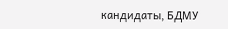кандидаты, БДМУ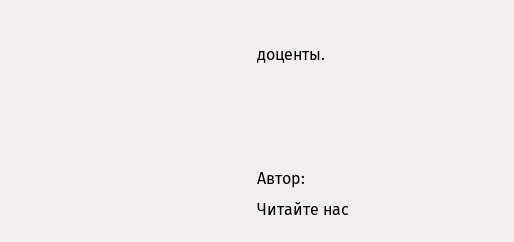доценты.



Автор:
Читайте нас